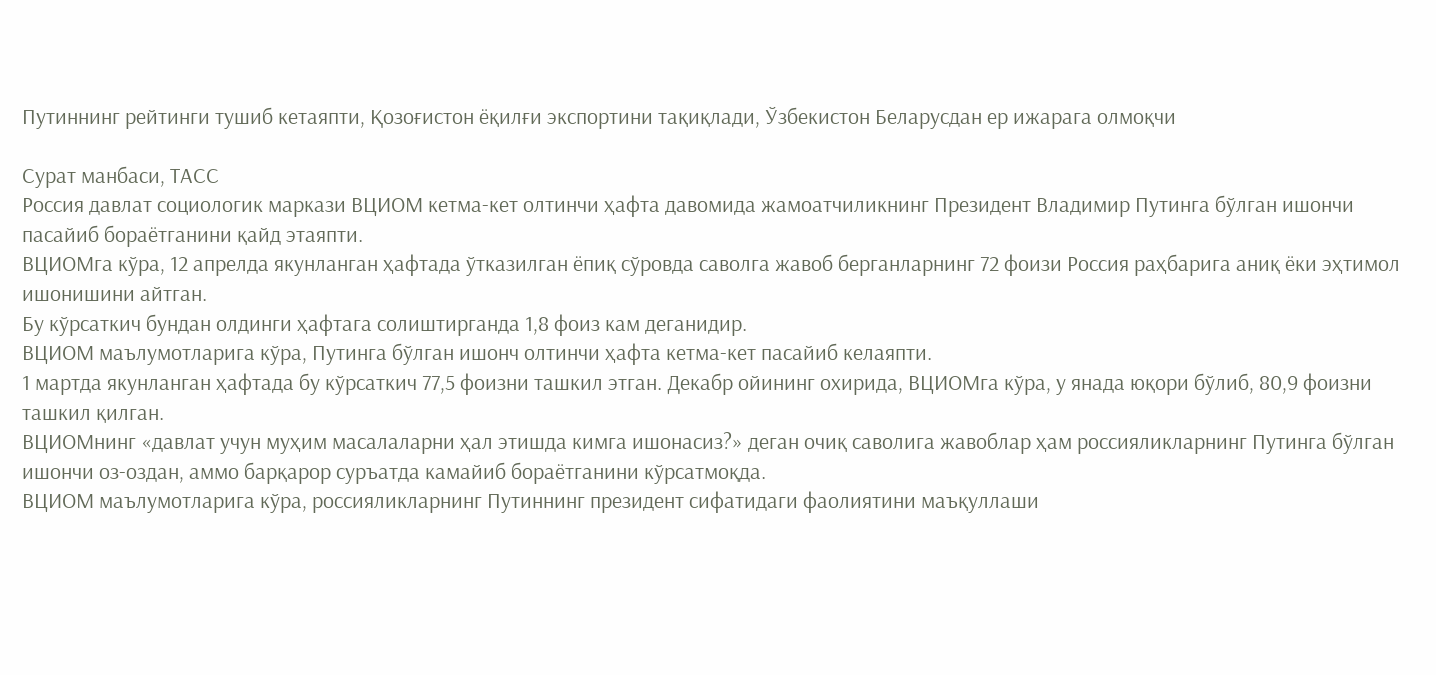Путиннинг рейтинги тушиб кетаяпти, Қозоғистон ёқилғи экспортини тақиқлади, Ўзбекистон Беларусдан ер ижарага олмоқчи

Сурат манбаси, ТАСС
Россия давлат социологик маркази ВЦИОМ кетма-кет олтинчи ҳафта давомида жамоатчиликнинг Президент Владимир Путинга бўлган ишончи пасайиб бораётганини қайд этаяпти.
ВЦИОМга кўра, 12 апрелда якунланган ҳафтада ўтказилган ёпиқ сўровда саволга жавоб берганларнинг 72 фоизи Россия раҳбарига аниқ ёки эҳтимол ишонишини айтган.
Бу кўрсаткич бундан олдинги ҳафтага солиштирганда 1,8 фоиз кам деганидир.
ВЦИОМ маълумотларига кўра, Путинга бўлган ишонч олтинчи ҳафта кетма-кет пасайиб келаяпти.
1 мартда якунланган ҳафтада бу кўрсаткич 77,5 фоизни ташкил этган. Декабр ойининг охирида, ВЦИОМга кўра, у янада юқори бўлиб, 80,9 фоизни ташкил қилган.
ВЦИОМнинг «давлат учун муҳим масалаларни ҳал этишда кимга ишонасиз?» деган очиқ саволига жавоблар ҳам россияликларнинг Путинга бўлган ишончи оз-оздан, аммо барқарор суръатда камайиб бораётганини кўрсатмоқда.
ВЦИОМ маълумотларига кўра, россияликларнинг Путиннинг президент сифатидаги фаолиятини маъқуллаши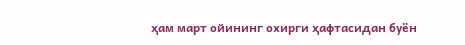ҳам март ойининг охирги ҳафтасидан буён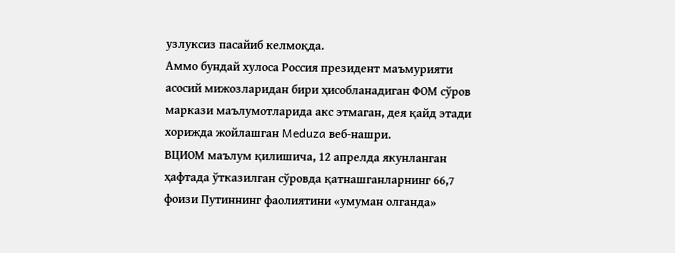узлуксиз пасайиб келмоқда.
Аммо бундай хулоса Россия президент маъмурияти асосий мижозларидан бири ҳисобланадиган ФОМ сўров маркази маълумотларида акс этмаган, дея қайд этади хорижда жойлашган Meduza веб-нашри.
ВЦИОМ маълум қилишича, 12 апрелда якунланган ҳафтада ўтказилган сўровда қатнашганларнинг 66,7 фоизи Путиннинг фаолиятини «умуман олганда»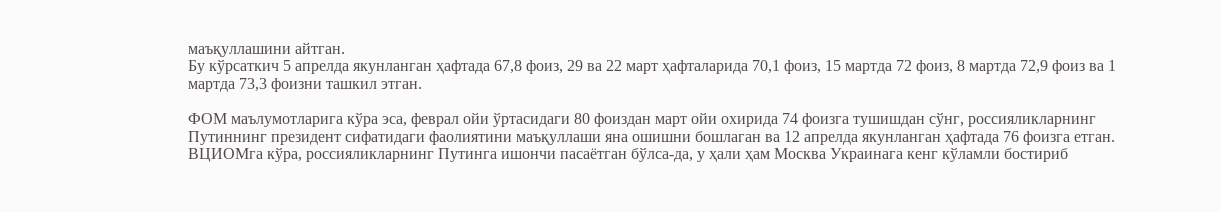маъқуллашини айтган.
Бу кўрсаткич 5 апрелда якунланган ҳафтада 67,8 фоиз, 29 ва 22 март ҳафталарида 70,1 фоиз, 15 мартда 72 фоиз, 8 мартда 72,9 фоиз ва 1 мартда 73,3 фоизни ташкил этган.

ФОМ маълумотларига кўра эса, феврал ойи ўртасидаги 80 фоиздан март ойи охирида 74 фоизга тушишдан сўнг, россияликларнинг Путиннинг президент сифатидаги фаолиятини маъқуллаши яна ошишни бошлаган ва 12 апрелда якунланган ҳафтада 76 фоизга етган.
ВЦИОМга кўра, россияликларнинг Путинга ишончи пасаётган бўлса-да, у ҳали ҳам Москва Украинага кенг кўламли бостириб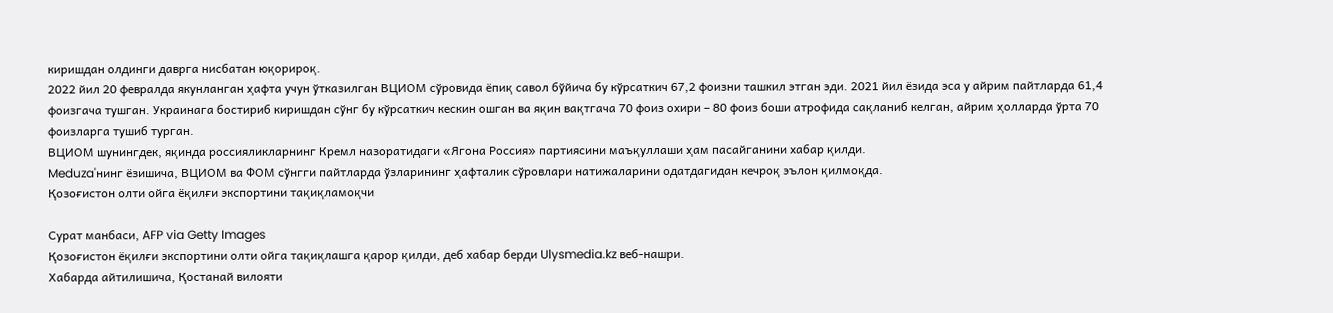киришдан олдинги даврга нисбатан юқорироқ.
2022 йил 20 февралда якунланган ҳафта учун ўтказилган ВЦИОМ сўровида ёпиқ савол бўйича бу кўрсаткич 67,2 фоизни ташкил этган эди. 2021 йил ёзида эса у айрим пайтларда 61,4 фоизгача тушган. Украинага бостириб киришдан сўнг бу кўрсаткич кескин ошган ва яқин вақтгача 70 фоиз охири – 80 фоиз боши атрофида сақланиб келган, айрим ҳолларда ўрта 70 фоизларга тушиб турган.
ВЦИОМ шунингдек, яқинда россияликларнинг Кремл назоратидаги «Ягона Россия» партиясини маъқуллаши ҳам пасайганини хабар қилди.
Meduza'нинг ёзишича, ВЦИОМ ва ФОМ сўнгги пайтларда ўзларининг ҳафталик сўровлари натижаларини одатдагидан кечроқ эълон қилмоқда.
Қозоғистон олти ойга ёқилғи экспортини тақиқламоқчи

Сурат манбаси, AFP via Getty Images
Қозоғистон ёқилғи экспортини олти ойга тақиқлашга қарор қилди, деб хабар берди Ulysmedia.kz веб-нашри.
Хабарда айтилишича, Қостанай вилояти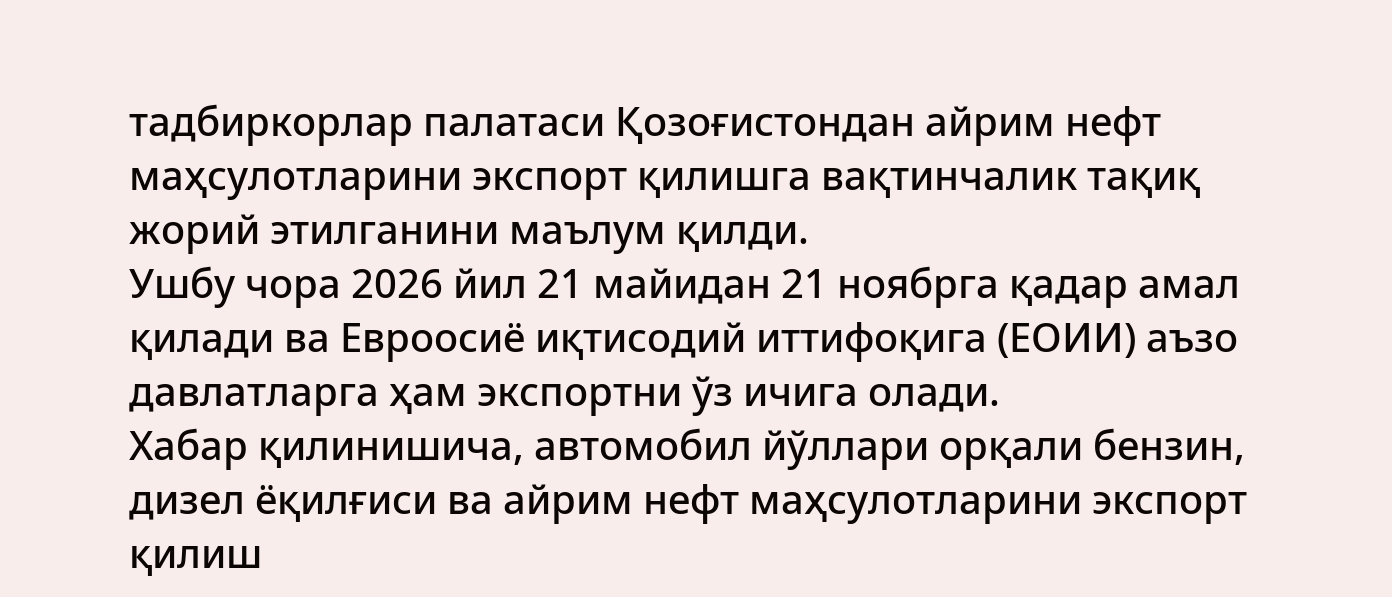тадбиркорлар палатаси Қозоғистондан айрим нефт маҳсулотларини экспорт қилишга вақтинчалик тақиқ жорий этилганини маълум қилди.
Ушбу чора 2026 йил 21 майидан 21 ноябрга қадар амал қилади ва Евроосиё иқтисодий иттифоқига (ЕОИИ) аъзо давлатларга ҳам экспортни ўз ичига олади.
Хабар қилинишича, автомобил йўллари орқали бензин, дизел ёқилғиси ва айрим нефт маҳсулотларини экспорт қилиш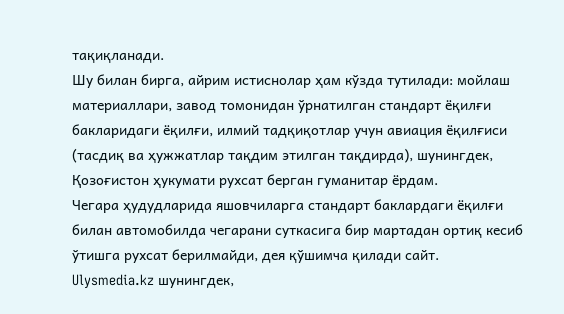тақиқланади.
Шу билан бирга, айрим истиснолар ҳам кўзда тутилади: мойлаш материаллари, завод томонидан ўрнатилган стандарт ёқилғи бакларидаги ёқилғи, илмий тадқиқотлар учун авиация ёқилғиси (тасдиқ ва ҳужжатлар тақдим этилган тақдирда), шунингдек, Қозоғистон ҳукумати рухсат берган гуманитар ёрдам.
Чегара ҳудудларида яшовчиларга стандарт баклардаги ёқилғи билан автомобилда чегарани суткасига бир мартадан ортиқ кесиб ўтишга рухсат берилмайди, дея қўшимча қилади сайт.
Ulysmedia.kz шунингдек,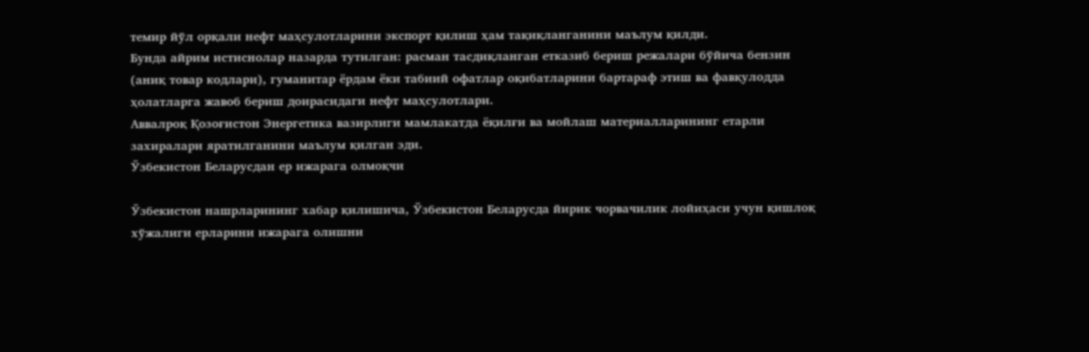темир йўл орқали нефт маҳсулотларини экспорт қилиш ҳам тақиқланганини маълум қилди.
Бунда айрим истиснолар назарда тутилган: расман тасдиқланган етказиб бериш режалари бўйича бензин (аниқ товар кодлари), гуманитар ёрдам ёки табиий офатлар оқибатларини бартараф этиш ва фавқулодда ҳолатларга жавоб бериш доирасидаги нефт маҳсулотлари.
Аввалроқ Қозоғистон Энергетика вазирлиги мамлакатда ёқилғи ва мойлаш материалларининг етарли захиралари яратилганини маълум қилган эди.
Ўзбекистон Беларусдан ер ижарага олмоқчи

Ўзбекистон нашрларининг хабар қилишича, Ўзбекистон Беларусда йирик чорвачилик лойиҳаси учун қишлоқ хўжалиги ерларини ижарага олишни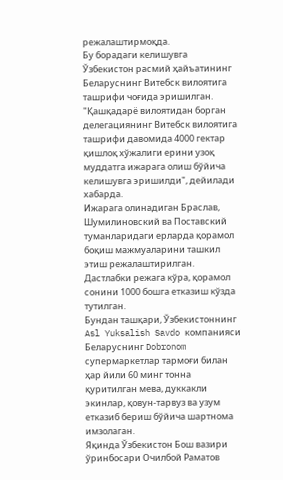режалаштирмоқда.
Бу борадаги келишувга Ўзбекистон расмий ҳайъатининг Беларуснинг Витебск вилоятига ташрифи чоғида эришилган.
"Қашқадарё вилоятидан борган делегациянинг Витебск вилоятига ташрифи давомида 4000 гектар қишлоқ хўжалиги ерини узоқ муддатга ижарага олиш бўйича келишувга эришилди", дейилади хабарда.
Ижарага олинадиган Браслав, Шумилиновский ва Поставский туманларидаги ерларда қорамол боқиш мажмуаларини ташкил этиш режалаштирилган.
Дастлабки режага кўра, қорамол сонини 1000 бошга етказиш кўзда тутилган.
Бундан ташқари, Ўзбекистоннинг Asl Yuksalish Savdo компанияси Беларуснинг Dobronom супермаркетлар тармоғи билан ҳар йили 60 минг тонна қуритилган мева, дуккакли экинлар, қовун-тарвуз ва узум етказиб бериш бўйича шартнома имзолаган.
Яқинда Ўзбекистон Бош вазири ўринбосари Очилбой Раматов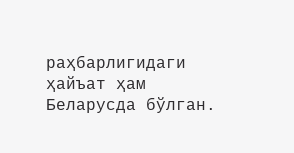раҳбарлигидаги ҳайъат ҳам Беларусда бўлган.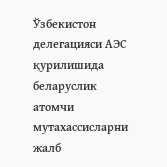Ўзбекистон делегацияси АЭС қурилишида беларуслик атомчи мутахассисларни жалб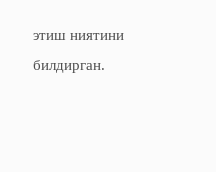этиш ниятини билдирган.